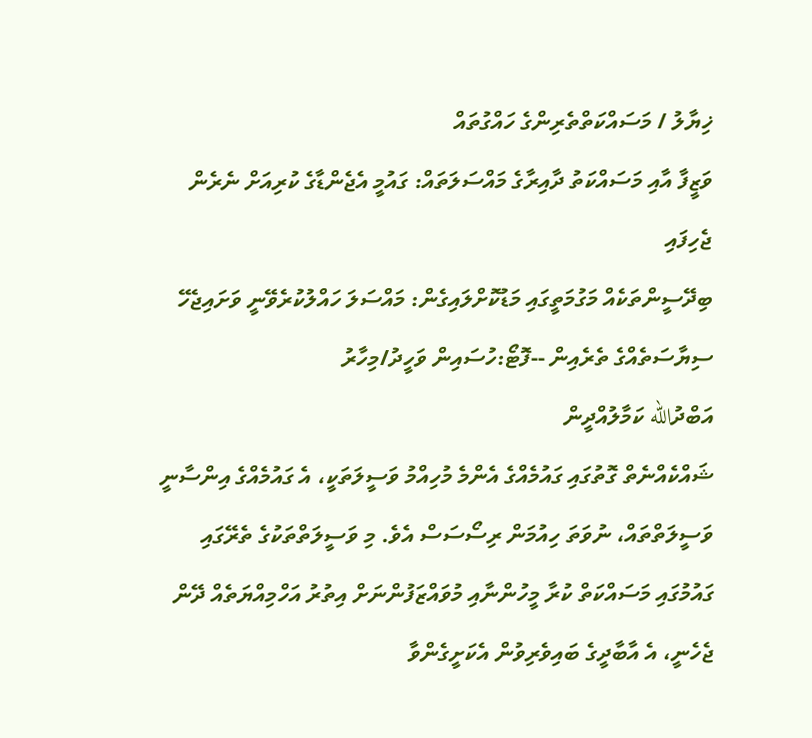ޚިޔާލު / މަސައްކަތްތެރިންގެ ހައްގުތައް
ވަޒީފާ އާއި މަސައްކަތު ދާއިރާގެ މައްސަލަތައް: ގައުމީ އެޖެންޑާގެ ކުރިއަށް ނެރެން ޖެހިފައި
ބިދޭސީންތަކެއް މަގުމަތީގައި މަޑުކޮށްލައިގެން: މައްސަލަ ހައްލުކުރެވޭނީ ވަށައިޖެހޭ ސިޔާސަތެއްގެ ތެރެއިން --ފޮޓޯ:ހުސައިން ވަހީދު/މިހާރު
އަބްދުالله ކަމާލުއްދީން
ޝައްކެއްނެތް ގޮތުގައި ގައުމެއްގެ އެންމެ މުހިއްމު ވަސީލަތަކީ، އެ ގައުމެއްގެ އިންސާނީ ވަސީލަތްތައް، ނުވަތަ ހިއުމަން ރިސޯސަސް އެވެ. މި ވަސީލަތްތަކުގެ ތެރޭގައި ގައުމުގައި މަސައްކަތް ކުރާ މީހުންނާއި މުވައްޒަފުންނަށް އިތުރު އަހްމިއްޔަތެއް ދޭން ޖެހެނީ، އެ އާބާދީގެ ބައިވެރިވުން އެކަށީގެންވާ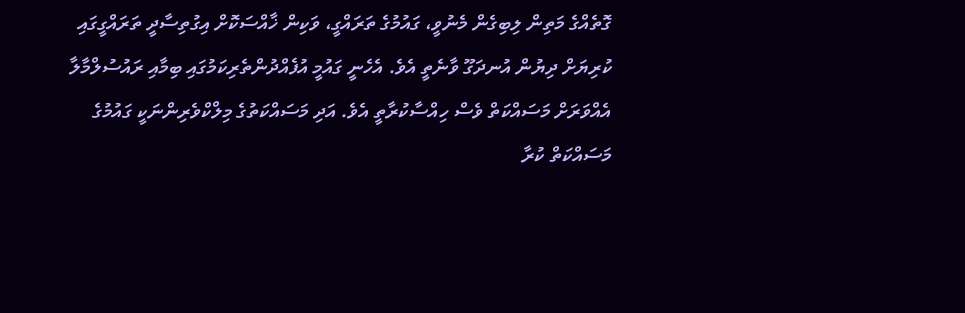ގޮތެއްގެ މަތިން ލިބިގެން މެނުވީ، ގައުމުގެ ތަރައްގީ، ވަކިން ޚާއްސަކޮށް އިގުތިސާދީ ތަރައްގީގައި ކުރިޔަށް ދިޔުން އުނދަގޫ ވާނެތީ އެވެ. އެހެނީ ގައުމީ އުފެއްދުންތެރިކަމުގައި ބިމާއި ރައުސުލްމާލާ އެއްވަރަށް މަސައްކަތް ވެސް ހިއްސާކުރާތީ އެވެ. އަދި މަސައްކަތުގެ މިލްކްވެރިންނަކީ ގައުމުގެ މަސައްކަތް ކުރާ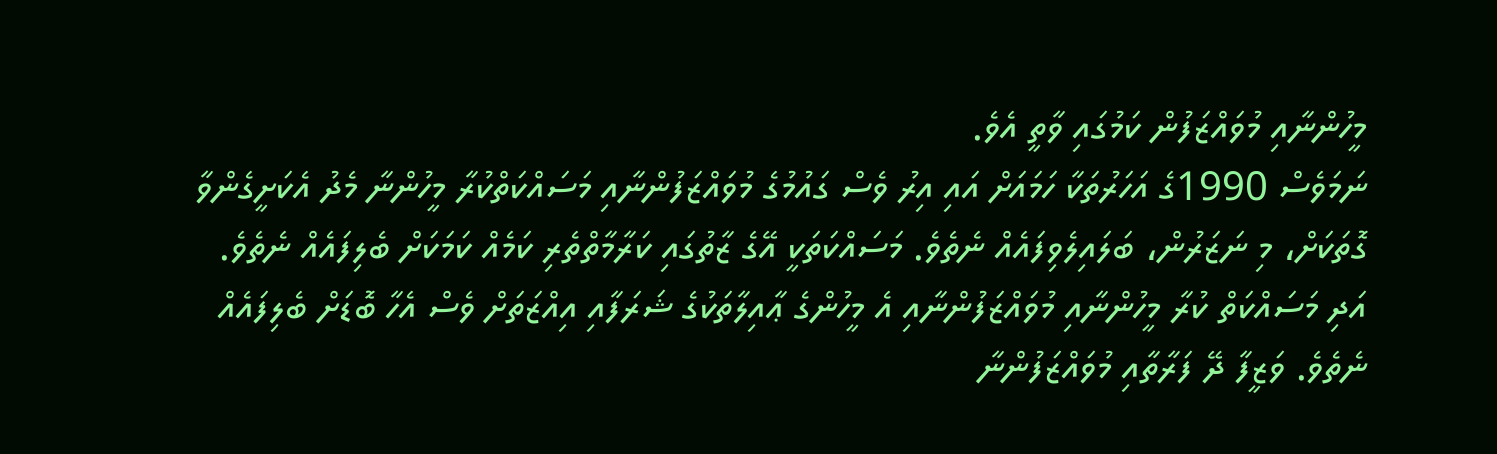މީހުންނާއި މުވައްޒަފުން ކަމުގައި ވާތީ އެވެ.
ނަމަވެސް 1990ގެ އަހަރުތަކާ ހަމައަށް އައި އިރު ވެސް ގައުމުގެ މުވައްޒަފުންނާއި މަސައްކަތްކުރާ މީހުންނާ މެދު އެކަށީގެންވާ ގޮތަކަށް، މި ނަޒަރުން، ބަލައިލެވިފައެއް ނެތެވެ. މަސައްކަތަކީ އޭގެ ޒާތުގައި ކަރާމާތްތެރި ކަމެއް ކަމަކަށް ބެލިފައެއް ނެތެވެ. އަދި މަސައްކަތް ކުރާ މީހުންނާއި މުވައްޒަފުންނާއި އެ މީހުންގެ ޢާއިލާތަކުގެ ޝަރަފާއި އިއްޒަތަށް ވެސް އެހާ ބޮޑަށް ބެލިފައެއް ނެތެވެ. ވަޒީފާ ދޭ ފަރާތާއި މުވައްޒަފުންނާ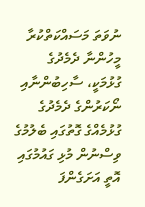ނުވަތަ މަސައްކަތްކުރާ މީހުންނާ ދެމެދުގެ ގުޅުމަކީ، ސާހިބުންނާއި ނޯކަރުންގެ ދެމެދުގެ ގުޅުމެއްގެ ގޮތުގައި ބެލުމުގެ ވިސްނުން މުޅި ގައުމުގައި އޮތީ އަށަގެންފަ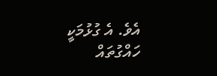އެވެ. އެ ގުޅުމަކީ ހައްގުތައް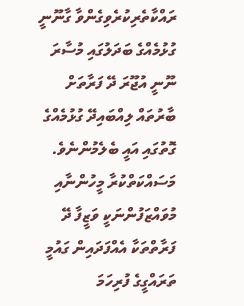ރައްކާތެރިކުރެވިގެންވާ ގާނޫނީ ގުޅުމެއްގެ ބަދަލުގައި މުސާރަ ނޫނީ އުޖޫރަ ދޭ ފަރާތަށް ބާރުތައް ލިއްބައިދޭ ގުޅުމެއްގެ ގޮތުގައި އައީ ބެލެމުންނެވެ. މަސައްކަތްކުރާ މީހުންނާއި މުވައްޒަފުންނަކީ ވަޒީފާ ދޭ ފަރާތްތަކާ އެއްފަދައިން ގައުމީ ތަރައްގީގެ ފުރިހަމަ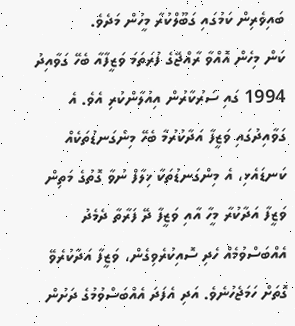ބައިވެރިން ކަމުގައި ގަބޫލްކުރާ މީހުން މަދެވެ.
ކަން މިހެން އޮއްވާ ރާއްޖޭގެ ފުރަތަމަ ވަޒީފާއާ ބެހޭ ގަވާއިދު 1994 ގައި ސަރުކާރުން އިއުލާންކުރި އެވެ. އެ ގަވާއިދުގައި ވަޒީފާ އަދާކުރުމާ ބެހޭ މިންގަނޑުތަކެއް ކަނޑައެޅި، އެ މިންގަނޑުތަކާ ޚިލާފް ނުވާ ގޮތުގެ މަތިން ވަޒީފާ އަދާކުރާ މީހާ އާއި ވަޒީފާ ދޭ ފަރާތާ ދެމެދު އެއްބަސްވުމެއް ހެދި ސޮއިކުރެވިގެން، ވަޒީފާ އަދާކުރެވޭ ގޮތަށް ހަމަޖެހުނެވެ. އަދި އެފަދަ އެއްބަސްވުމުގެ ދަށުން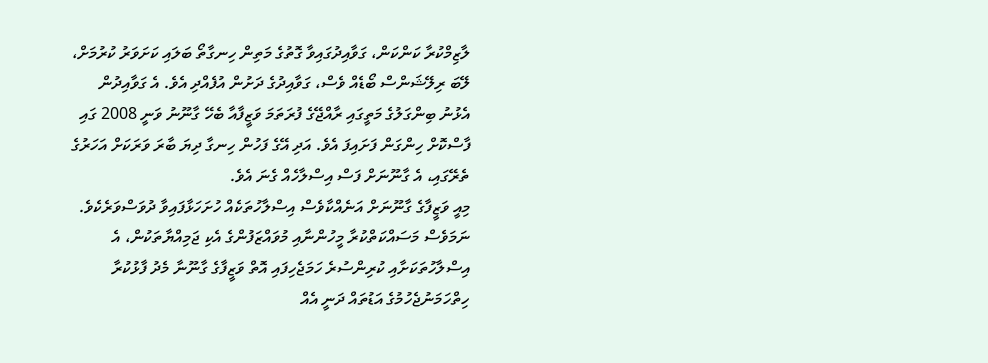ލާޒިމްކުރާ ކަންކަން، ގަވާއިދުގައިވާ ގޮތުގެ މަތިން ހިނގާތޯ ބަލައި ކަށަވަރު ކުރުމަށް، ލޭބަ ރިލޭޝަންސް ބޯޑެއް ވެސް، ގަވާއިދުގެ ދަށުން އުފެއްދި އެވެ. އެ ގަވާއިދުން އެޅުނު ބިންގަލުގެ މަތީގައި ރާއްޖޭގެ ފުރަތަމަ ވަޒީފާއާ ބެހޭ ގާނޫނު ވަނީ 2008 ގައި ފާސްކޮށް ހިންގަން ފަށައިފަ އެވެ. އަދި އޭގެ ފަހުން ހިނގާ ދިޔަ ބާރަ ވަރަކަށް އަހަރުގެ ތެރޭގައި، އެ ގާނޫނަށް ފަސް އިސްލާހެއް ގެނަ އެވެ.
މިއީ ވަޒީފާގެ ގާނޫނަށް އަނެއްކާވެސް އިސްލާހުތަކެއް ހުށަހަޅާފައިވާ ދުވަސްވަރެކެވެ. ނަމަވެސް މަސައްކަތްކުރާ މީހުންނާއި މުވައްޒަފުންގެ އެކި ޖަމިއްޔާތަކުން، އެ އިސްލާހުތަކަށާއި ކުރިންސުރެ ހަމަޖެހިފައި އޮތް ވަޒީފާގެ ގާނޫނާ މެދު ފާޅުކުރާ ހިތްހަމަނުޖެހުމުގެ އަޑުތައް ދަނީ އެއް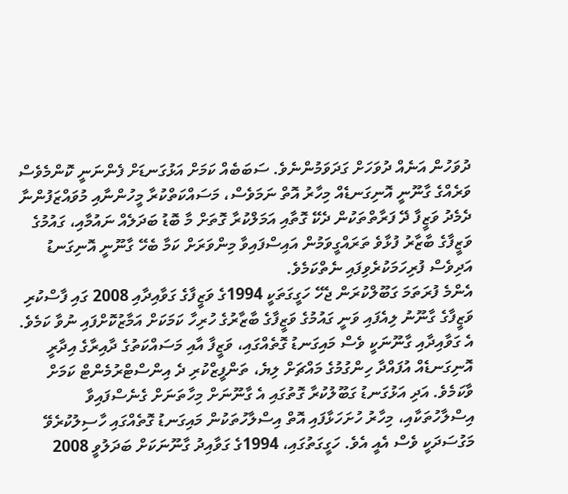ދުވަހުން އަނެއް ދުވަހަށް ގަދަވަމުންނެވެ. ސަބަބެއް ކަމަށް އަޅުގަނޑަށް ފެންނަނީ ކޮންމެވެސް ވަރެއްގެ ގާނޫނީ އޮނިގަނޑެއް މިހާރު އޮތް ނަމަވެސް، މަސައްކަތްކުރާ މީހުންނާއި މުވައްޒަފުންނާ ދެމެދު ވަޒީފާ ދޭ ފަރާތްތަކުން ދެކޭ ގޮތާއި އަމަލްކުރާ ގޮތަށް މާ ބޮޑު ބަދަލެއް ނައުމާއި، ގައުމުގެ ވަޒީފާގެ ބާޒާރު ފުޅާވެ ތަރައްގީވަމުން އައިސްފައިވާ މިންވަރަށް ކަމާ ބެހޭ ގާނޫނީ އޮނިގަނޑު އަދިވެސް ފުރިހަމަކުރެވިފައި ނެތްކަމެވެ.
އެންމެ ފުރަތަމަ ގަބޫލްކުރަން ޖެހޭ ހަގީގަތަކީ 1994ގެ ވަޒީފާގެ ގަވާއިދާއި 2008 ގައި ފާސްކުރި ވަޒީފާގެ ގާނޫނު ލިއެފައި ވަނީ ގައުމުގެ ވަޒީފާގެ ބާޒާރުގެ ހުރިހާ ކަމަކަށް އަމާޒުކޮށްފައި ނުވާ ކަމެވެ. އެ ގަވާއިދާއި ގާނޫނަކީ ވެސް މައިގަނޑު ގޮތެއްގައި، ވަޒީފާ އާއި މަސައްކަތުގެ ދާއިރާގެ އިދާރީ އޮނިގަނޑެއް އުފައްދާ ހިންގުމުގެ މައްޗަށް ލިޔެ، ތަންފީޒްކުރި ދެ އިންސްޓްރުމެންޓް ކަމަށް ވާކަމެވެ. އަދި އަޅުގަނޑު ގަބޫލުކުރާ ގޮތުގައި އެ ގާނޫނަށް މިހާތަނަށް ގެނެސްފައިވާ އިސްލާހުތަކާއި، މިހާރު ހުށަހަޅާފައި އޮތް އިސްލާހުތަކުން މައިގަނޑު ގޮތެއްގައި ހާސިލުކުރެވޭ މަގުސަދަކީ ވެސް އެއީ އެވެ. ހަގީގަތުގައި، 1994ގެ ގަވާއިދު ގާނޫނަކަށް ބަދަލުވީ 2008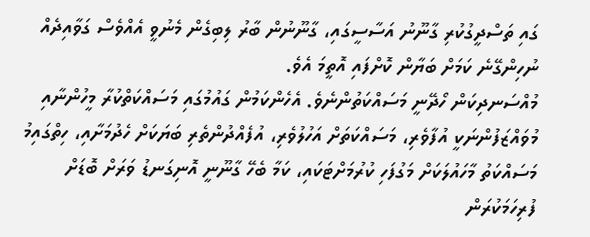ގައި ތަސްދީގުކުރި ގާނޫނު އަސާސީގައި، ގާނޫނުން ބާރު ލިބިގެން މެނުވީ އެއްވެސް ގަވާއިދެއް ނުހިންގޭނެ ކަމަށް ބަޔާން ކޮށްފައި އޮތީމަ އެވެ.
މުއްސަނދިކަން ހޯދޭނީ މަސައްކަތުންނެވެ. އެހެންކަމުން ގައުމުގައި މަސައްކަތްކުރާ މީހުންނާއި މުވައްޒަފުންނަކީ އުފާވެރި، މަސައްކަތަށް އަހުލުވެރި، އުފެއްދުންތެރި ބަޔަކަށް ހެދުމަށާއި، ހިތްގައިމު މަސައްކަތު މާހައުލަކަށް މަގުފަހި ކުރުމަށްޓަކައި، ކަމާ ބެހޭ ގާނޫނީ އޮނިގަނޑު ވަރަށް ބޮޑަށް ފުރިހަމަކުރަން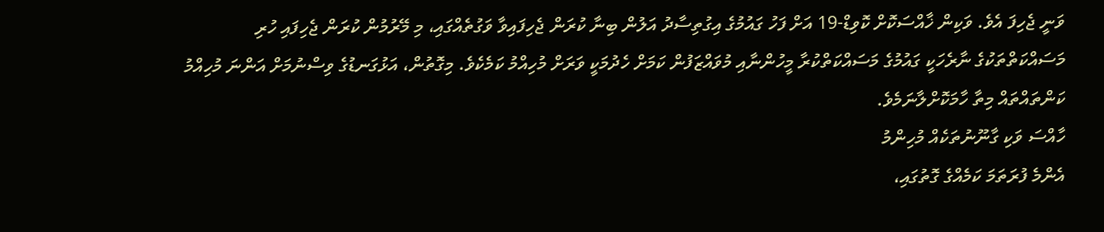ވަނީ ޖެހިފަ އެވެ. ވަކިން ޚާއްސަކޮށް ކޮވިޑް-19 އަށް ފަހު ގައުމުގެ އިގުތިސާދު އަލުން ބިނާ ކުރަން ޖެހިފައިވާ ވަގުތެއްގައި، މި މޭރުމުން ކުރަން ޖެހިފައި ހުރި މަސައްކަތްތަކުގެ ނާރެހަކީ ގައުމުގެ މަސައްކަތްކުރާ މީހުންނާއި މުވައްޒަފުން ކަމަށް ހެދުމަކީ ވަރަށް މުހިއްމު ކަމެކެވެ. މިގޮތުން، އަޅުގަނޑުގެ ވިސްނުމަށް އަންނަ މުހިއްމު ކަންތައްތައް މިތާ ހާމަކޮށްލާނަމެވެ.
ހާއްސަ ވަކި ގާނޫނުތަކެއް މުހިންމު
އެންމެ ފުރަތަމަ ކަމެއްގެ ގޮތުގައި،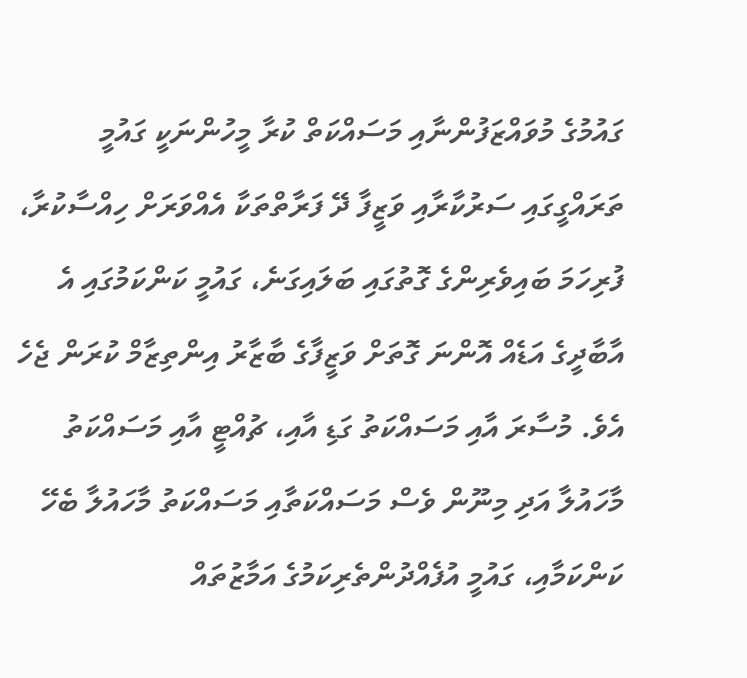ގައުމުގެ މުވައްޒަފުންނާއި މަސައްކަތް ކުރާ މީހުންނަކީ ގައުމީ ތަރައްގީގައި ސަރުކާރާއި ވަޒީފާ ދޭ ފަރާތްތަކާ އެއްވަރަށް ހިއްސާކުރާ، ފުރިހަމަ ބައިވެރިންގެ ގޮތުގައި ބަލައިގަނެ، ގައުމީ ކަންކަމުގައި އެ އާބާދީގެ އަޑެއް އޮންނަ ގޮތަށް ވަޒީފާގެ ބާޒާރު އިންތިޒާމް ކުރަން ޖެހެ އެވެ. މުސާރަ އާއި މަސައްކަތު ގަޑި އާއި، ޗުއްޓީ އާއި މަސައްކަތު މާހައުލާ އަދި މިނޫން ވެސް މަސައްކަތާއި މަސައްކަތު މާހައުލާ ބެހޭ ކަންކަމާއި، ގައުމީ އުފެއްދުންތެރިކަމުގެ އަމާޒުތައް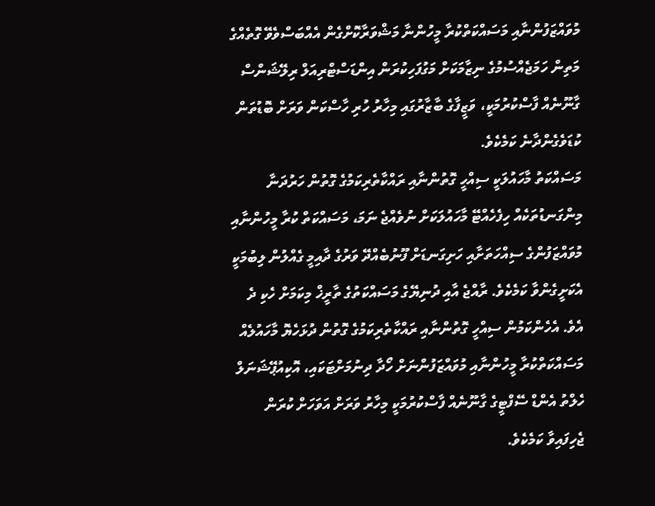މުވައްޒަފުންނާއި މަސައްކަތްކުރާ މީހުންނާ މަޝްވަރާކޮށްގެން އެއްބަސްވެވޭ ގޮތެއްގެ މަތިން ހަމަޖެއްސުމުގެ ނިޒާމަކަށް މަގުފަހިކުރަން އިންޑަސްޓްރިއަލް ރިލޭޝަންސް ގާނޫނެއް ފާސްކުރުމަކީ، ވަޒީފާގެ ބާޒާރުގައި މިހާރު ހުރި ހާސްކަން ވަރަށް ބޮޑުތަން ކުޑަވެގެންދާނެ ކަމެކެވެ.
މަސައްކަތު މާހައުލަކީ ސިއްހީ ގޮތުންނާއި ރައްކާތެރިކަމުގެ ގޮތުން ހަރުދަނާ މިންގަނޑުތަކެއް ހިފެހެއްޓޭ މާހައުލަކަށް ނުވެއްޖެ ނަމަ، މަސައްކަތް ކުރާ މީހުންނާއި މުވައްޒަފުންގެ ސިއްހަތަށާއި ހަށިގަނޑަށް ފޫނުބެއްދޭ ވަރުގެ ދާއިމީ ގެއްލުން ލިބުމަކީ އެކަށީގެންވާ ކަމެކެވެ. ރާއްޖެ އާއި ދުނިޔޭގެ މަސައްކަތުގެ ތާރީޚް މިކަމަށް ހެކި ދެ އެވެ. އެހެންކަމުން ސިއްހީ ގޮތުންނާއި ރައްކާތެރިކަމުގެ ގޮތުން ދުޅަހެޔޮ މާހައުލެއް މަސައްކަތްކުރާ މީހުންނާއި މުވައްޒަފުންނަށް ހޯދާ ދިނުމަށްޓަކައި، އޮކިއުޕޭޝަނަލް ހެލްތު އެންޑް ސޭފްޓީގެ ގާނޫނެއް ފާސްކުރުމަކީ މިހާރު ވަރަށް އަވަހަށް ކުރަން ޖެހިފައިވާ ކަމެކެވެ.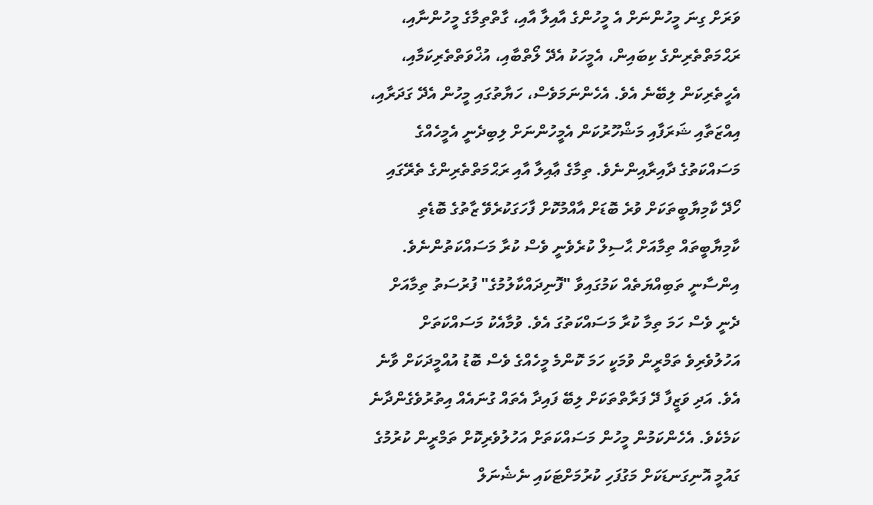ވަރަށް ގިނަ މީހުންނަށް އެ މީހުންގެ އާއިލާ އާއި، ގާތްތިމާގެ މީހުންނާއި، ރަޙްމަތްތެރިންގެ ކިބައިން، އެމީހަކު އެދޭ ލޯތްބާއި، އުޚްވަތްތެރިކަމާއި، އެހީތެރިކަން ލިބޭނެ އެވެ. އެހެންނަމަވެސް، ހަޔާތުގައި މީހުން އެދޭ ގަދަރާއި، އިއްޒަތާއި ޝަރަފާއި މަޝްހޫރުކަން އެމީހުންނަށް ލިބިދެނީ އެމީހެއްގެ މަސައްކަތުގެ ދާއިރާއިންނެވެ. ތިމާގެ ޢާއިލާ އާއި ރަޙްމަތްތެރިންގެ ތެރޭގައި ހޯދޭ ކާމިޔާބީތަކަށް ވުރެ ބޮޑަށް އާއްމުކޮށް ފާހަގަކުރެވޭ ޒާތުގެ ބޮޑެތި ކާމިޔާބީތައް ތިމާއަށް ޙާސިލް ކުރެވެނީ ވެސް ކުރާ މަސައްކަތުންނެވެ. އިންސާނީ ތަބިއްޔަތެއް ކަމުގައިވާ "ފޮނިދައްކާލުމުގެ" ފުރުސަތު ތިމާއަށް ދެނީ ވެސް ހަމަ ތިމާ ކުރާ މަސައްކަތުގަ އެވެ. ވުމާއެކު މަސައްކަތަށް އަހުލުވެރިވެ ތަމްރީން ވުމަކީ ހަމަ ކޮންމެ މީހެއްގެ ވެސް ބޮޑު އުއްމީދަކަށް ވާނެ އެވެ. އަދި ވަޒީފާ ދޭ ފަރާތްތަކަށް ލިބޭ ފައިދާ އެތައް ގުނައެއް އިތުރުވެގެންދާނެ ކަމެކެވެ. އެހެންކަމުން މީހުން މަސައްކަތަށް އަހުލުވެރިކޮށް ތަމްރީން ކުރުމުގެ ގައުމީ އޮނިގަނޑަކަށް މަގުފަހި ކުރުމަށްޓަކައި ނެޝެނަލް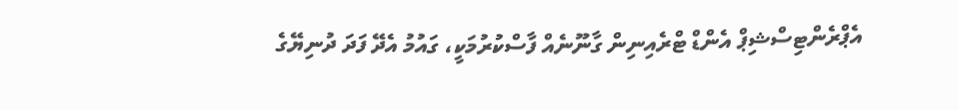އެޕްރެންޓިސްޝިޕް އެންޑް ޓްރެއިނިން ގާނޫނެއް ފާސްކުރުމަކީ، ގައުމު އެދޭ ފަދަ ދުނިޔޭގެ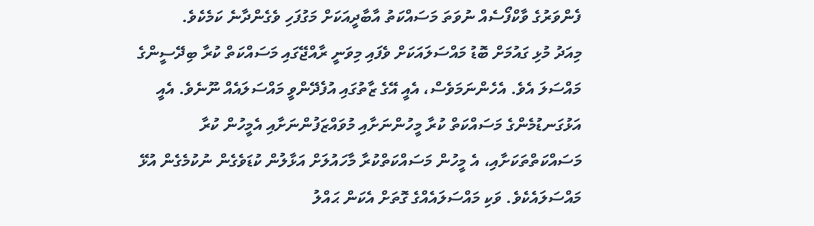ފެންވަރުގެ ވާކްފޯސެއް ނުވަތަ މަސައްކަތު އާބާދީއަކަށް މަގުފަހި ވެގެންދާނެ ކަމެކެވެ.
މިއަދު މުޅި ގައުމަށް ބޮޑު މައްސަލައަކަށް ވެފައި މިވަނީ ރާއްޖޭގައި މަސައްކަތް ކުރާ ބިދޭސީންގެ މައްސަލަ އެވެ. އެހެންނަމަވެސް، އެއީ އޭގެ ޒާތުގައި އުފެދޭންވީ މައްސަލައެއް ނޫނެވެ. އެއީ އަޅުގަނޑުމެންގެ މަސައްކަތް ކުރާ މީހުންނަށާއި މުވައްޒަފުންނަށާއި އެމީހުން ކުރާ މަސައްކަތްތަކަށާއި، އެ މީހުން މަސައްކަތްކުރާ މާހައުލަށް އަޅާލުން ކުޑަވެގެން ނުކުމެގެން އުޅޭ މައްސަލައެކެވެ. ވަކި މައްސަލައެއްގެ ގޮތަށް އެކަން ޙައްލު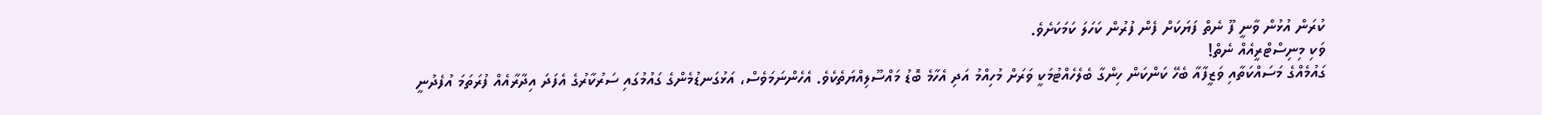ކުރަން އުޅުން ވާނީ ފޫ ނެތް ފަޔަކަށް ފެން ފުރުން ކަހަލަ ކަމަކަށެވެ.
ވަކި މިނިސްޓްރީއެއް ނެތް!
ގައުމެއްގެ މަސައްކަތާއި ވަޒީފާއާ ބެހޭ ކަންކަން ހިންގާ ބެލެހެއްޓުމަކީ ވަރަށް މުހިއްމު އަދި އެހާމެ ބޮޑު މައްސޫލިއްޔަތެކެވެ. އެހެންނަމަވެސް، އަޅުގަނޑުމެންގެ ގައުމުގައި ސަރުކާރުގެ އެފަދަ އިދާރާއެއް ފުރަތަމަ އުފެދުނީ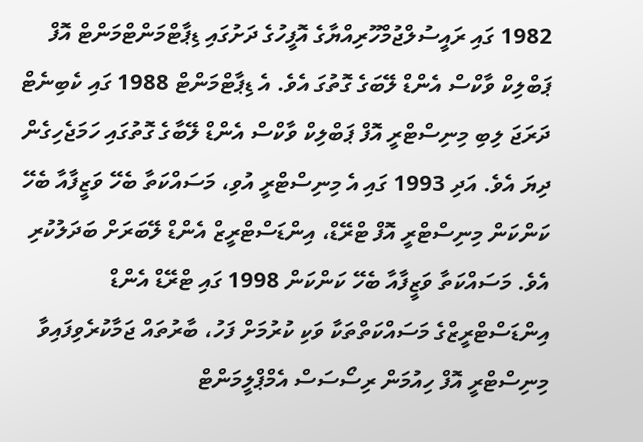1982 ގައި ރައީސުލްޖުމްހޫރިއްޔާގެ އޮފީހުގެ ދަށުގައި ޑިޕާޓްމަންޓްމަންޓް އޮފް ޕަބްލިކް ވާކްސް އެންޑް ލޭބަގެ ގޮތުގަ އެވެ. އެ ޑިޕާޓްމަންޓް 1988 ގައި ކެބިނެޓް ދަރަޖަ ލިބި މިނިސްޓްރީ އޮފް ޕަބްލިކް ވާކްސް އެންޑް ލޭބާގެ ގޮތުގައި ހަމަޖެހިގެން ދިޔަ އެވެ. އަދި 1993 ގައި އެ މިނިސްޓްރީ އުވި، މަސައްކަތާ ބެހޭ ވަޒީފާއާ ބެހޭ ކަންކަން މިނިސްޓްރީ އޮފް ޓްރޭޑް، އިންޑަސްޓްރީޒް އެންޑް ލޭބަރަށް ބަދަލުކުރި އެވެ. މަސައްކަތާ ވަޒީފާއާ ބެހޭ ކަންކަން 1998 ގައި ޓްރޭޑް އެންޑް އިންޑަސްޓްރީޒްގެ މަސައްކަތްތަކާ ވަކި ކުރުމަށް ފަހު، ބާރުތައް ޖަމާކުރެވިފައިވާ މިނިސްޓްރީ އޮފް ހިއުމަން ރިސޯސަސް އެމްޕްލީމަންޓް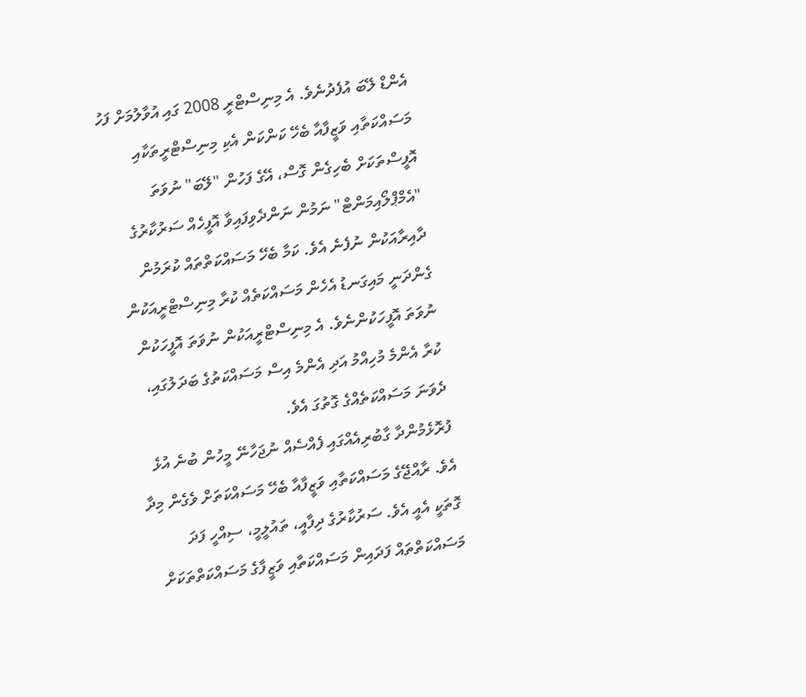އެންޑް ލޭބަ އުފެދުނެވެ. އެ މިނިސްޓްރީ 2008 ގައި އުވާލުމަށް ފަހު މަސައްކަތާއި ވަޒީފާއާ ބެހޭ ކަންކަން އެކި މިނިސްޓްރީތަކާއި އޮފީސްތަކަށް ބެހިގެން ގޮސް، އޭގެ ފަހުން "ލޭބަ" ނުވަތަ "އެމްޕްލޯއިމަންޓް" ނަމުން ނަންދެވިފައިވާ އޮފީހެއް ސަރުކާރުގެ ދާއިރާއަކުން ނުފެނެ އެވެ. ކަމާ ބެހޭ މަސައްކަތްތައް ކުރަމުން ގެންދަނީ މައިގަނޑު އެހެން މަސައްކަތެއް ކުރާ މިނިސްޓްރީއަކުން ނުވަތަ އޮފީހަކުންނެވެ. އެ މިނިސްޓްރީއަކުން ނުވަތަ އޮފީހަކުން ކުރާ އެންމެ މުހިއްމު އަދި އެންމެ އިސް މަސައްކަތުގެ ބަދަލުގައި، ދެވަނަ މަސައްކަތެއްގެ ގޮތުގަ އެވެ.
ފުރޮޅެމުންދާ ގާބުރިއެއްގައި ފެއްސެއް ނުޖަހާނޭ މީހުން ބުނެ އުޅެ އެވެ. ރާއްޖޭގެ މަސައްކަތާއި ވަޒީފާއާ ބެހޭ މަސައްކަތަށް ވެގެން މިދާ ގޮތަކީ އެއީ އެވެ. ސަރުކާރުގެ ދިފާއީ، ތައުލީމީ، ސިއްހީ ފަދަ މަސައްކަތްތައް ފަދައިން މަސައްކަތާއި ވަޒީފާގެ މަސައްކަތްތަކަށް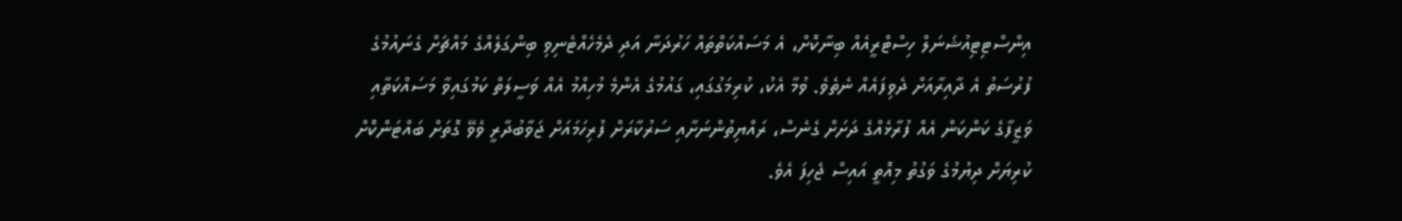އިންސްޓިޓިއުޝަނަލް ހިސްޓްރީއެއް ބިނާކޮށް، އެ މަސައްކަތްތައް ހަރުދަނާ އަދި ދެމެހެއްޓެނިވި ބިންގަލެއްގެ މައްޗަށް ގެނައުމުގެ ފުރުސަތު އެ ދާއިރާއަށް ދެވިފައެއް ނެތެވެ. ވުމާ އެކު، ކުރިމަގުގައި، ގައުމުގެ އެންމެ މުހިއްމު އެއް ވަސީލަތް ކަމުގައިވާ މަސައްކަތާއި ވަޒީފާގެ ކަންކަން އެއް ފުރާޅެއްގެ ދަށަށް ގެނެސް، ރައްޔިތުންނަށާއި ސަރުކާރަށް ފުރިހަމައަށް ޖަވާބުދާރީ ވެވޭ ގޮތަށް ބައްޓަންކޮށް ކުރިޔަށް ދިޔުމުގެ ވަގުތު މިއޮތީ އައިސް ޖެހިފަ އެވެ.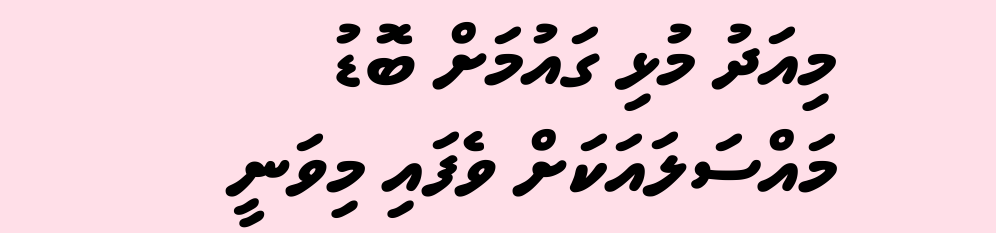މިއަދު މުޅި ގައުމަށް ބޮޑު މައްސަލައަކަށް ވެފައި މިވަނީ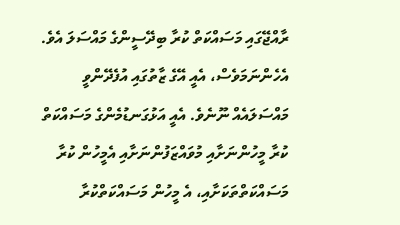ރާއްޖޭގައި މަސައްކަތް ކުރާ ބިދޭސީންގެ މައްސަލަ އެވެ. އެހެންނަމަވެސް، އެއީ އޭގެ ޒާތުގައި އުފެދޭންވީ މައްސަލައެއް ނޫނެވެ. އެއީ އަޅުގަނޑުމެންގެ މަސައްކަތް ކުރާ މީހުންނަށާއި މުވައްޒަފުންނަށާއި އެމީހުން ކުރާ މަސައްކަތްތަކަށާއި، އެ މީހުން މަސައްކަތްކުރާ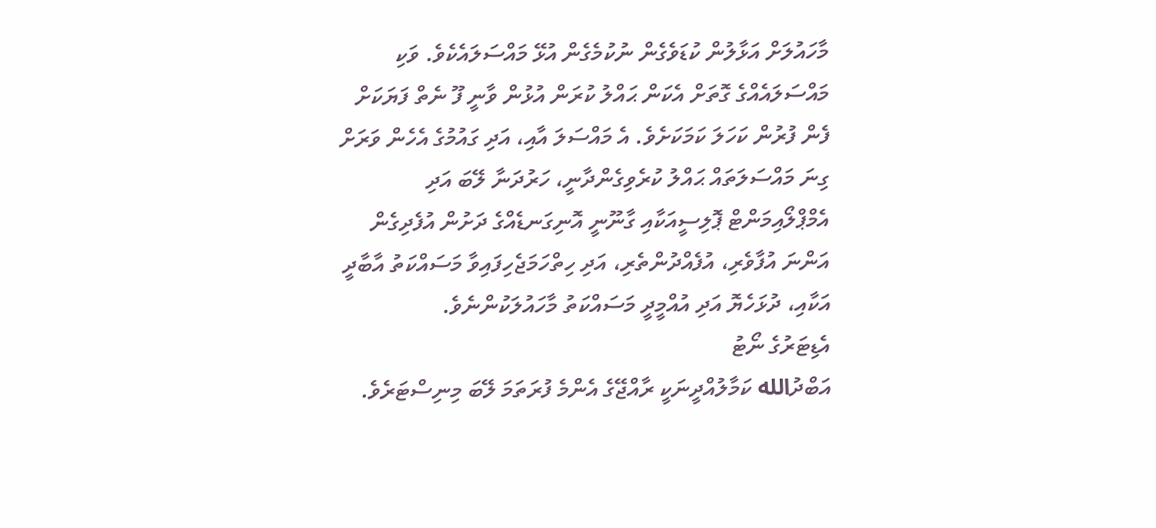މާހައުލަށް އަޅާލުން ކުޑަވެގެން ނުކުމެގެން އުޅޭ މައްސަލައެކެވެ. ވަކި މައްސަލައެއްގެ ގޮތަށް އެކަން ޙައްލު ކުރަން އުޅުން ވާނީ ފޫ ނެތް ފަޔަކަށް ފެން ފުރުން ކަހަލަ ކަމަކަށެވެ. އެ މައްސަލަ އާއި، އަދި ގައުމުގެ އެހެން ވަރަށް ގިނަ މައްސަލަތައް ޙައްލު ކުރެވިގެންދާނީ، ހަރުދަނާ ލޭބަ އަދި އެމްޕްލޯއިމަންޓް ޕޮލިސީއަކާއި ގާނޫނީ އޮނިގަނޑެއްގެ ދަށުން އުފެދިގެން އަންނަ އުފާވެރި، އުފެއްދުންތެރި، އަދި ހިތްހަމަޖެހިފައިވާ މަސައްކަތު އާބާދީ އަކާއި، ދުޅަހެޔޮ އަދި އުއްމީދީ މަސައްކަތު މާހައުލަކުންނެވެ.
އެޑިޓަރުގެ ނޯޓު
އަބްދުالله ކަމާލުއްދީނަކީ ރާއްޖޭގެ އެންމެ ފުރަތަމަ ލޭބަ މިނިސްޓަރެވެ.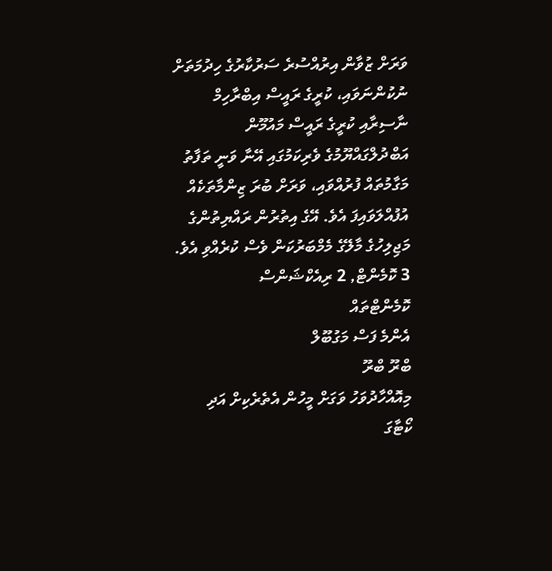ވަރަށް ޒުވާން އިރުއްސުރެ ސަރުކާރުގެ ހިދުމަތަށް ނުކުންނަވައި، ކުރީގެ ރައީސް އިބްރާހިމް ނާސިރާއި ކުރީގެ ރައީސް މައުމޫން އަބްދުލްގައްޔޫމުގެ ވެރިކަމުގައި އޭނާ ވަނީ ތަފާތު މަގާމުތައް ފުރުއްވައި، ވަރަށް ބުރަ ޒިންމާތަކެއް އުފުއްލަވައިފަ އެވެ. އޭގެ އިތުރުން ރައްޔިތުންގެ މަޖިލިހުގެ މާލޭގެ މެމްބަރުކަން ވެސް ކުރެއްވި އެވެ.
3 ކޮމެންޓް, 2 ރިއެކްޝަންސް
ކޮމެންޓްތައް
އެންމެ ފަސް މަގުބޫލް
ބްރޫ ބްރޫ
މިއޮއްހާދުވަހު ވަގަށް މީހުން އެތެރެކިށް އަދި ކޯޓާގަ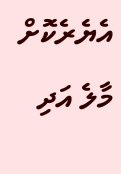އެޔެރެކޮށް މާލެ އަދި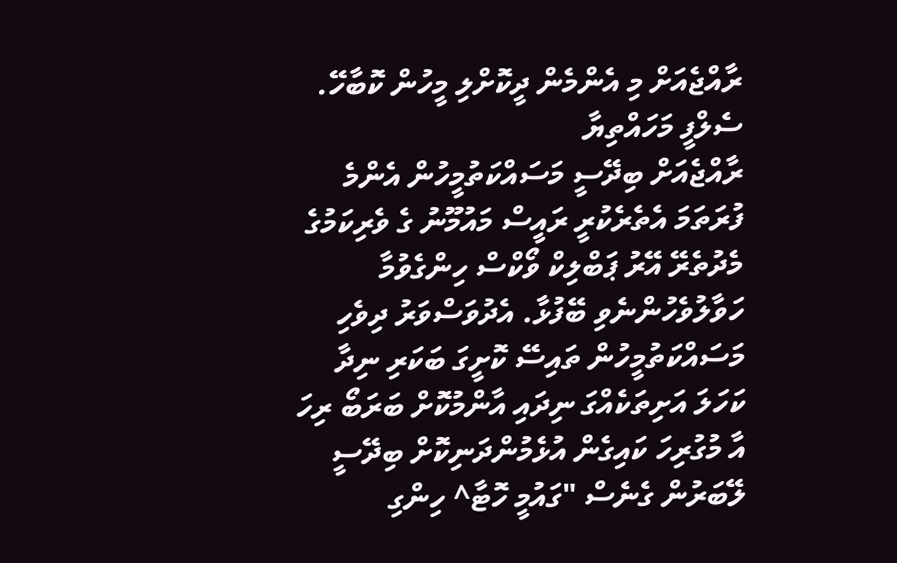ރާއްޖެއަށް މި އެންމެން ދީކޮށްލި މީހުން ކޮބާހޭ.
ސެލްފީ މަހައްތިޔާ
ރާއްޖެއަށް ބިދޭސީ މަސައްކަތުމީހުން އެންމެ ފުރަތަމަ އެތެރެކުރީ ރައީސް މައުމޫނު ގެ ވެރިކަމުގެ މެދުތެރޭ އޭރު ޕަބްލިކް ވޯކްސް ހިންގެވުމާ ހަވާލުވެހުންނެވި ބޭފުޅާ. އެދުވަސްވަރު ދިވެހި މަސައްކަތުމީހުން ތައިސޭ ކޮށީގަ ބަކަރި ނިދާ ކަހަލަ އަށިތަކެއްގަ ނިދައި އާންމުކޮށް ބަރަބޯ ރިހަ އާ މުގުރިހަ ކައިގެން އުޅެމުންދަނިކޮށް ބިދޭސީ ލޭބަރުން ގެނެސް "ގައުމީ ހޮޓާ^ ހިންގި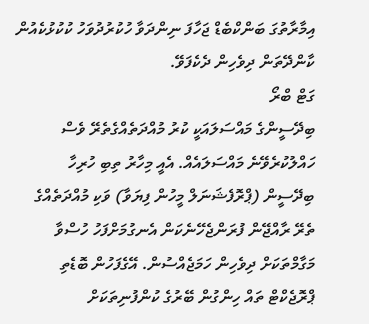އިމާރާތުގަ ބަންކްބެޑް ޖަހާފަ ނިންދަވާ ހުކުރުދުވަހު ކުކުޅުކެއުން ކާންދޭތަން ދިވެހިން ދެކެފަވޭ.
ގަޓް ބްރޯ
ބިދޭސީންގެ މައްސަލައަކީ ކުރު މުއްދަތެއްގެތެރޭ ވެސް ހައްލުކުރެވޭނެ މައްސަލައެއް. އެއީ މިހާރު ތިބި ހުރިހާ ބިދޭސީން (ޕްރޮފެޝަނަލް މީހުން ފިޔަވާ) ވަކި މުއްދަތެއްގެ ތެރޭ ރާއްޖޭން ފުރަންޖެހޭނެކަން އެނގުމަށްފަހު ހުސްވާ މަގާމްތަކަށް ދިވެހިން ހަމަޖެއްސުން. އޭގެފަހުން ބޮޑެތި ޕްރޮޖެކްޓް ތައް ހިންގުން ބޭރުގެ ކުންފުނިތަކަށް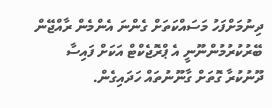ދިނުމަށްފަހު މަސައްކަތަށް ގެންނަ އެންމެން ރާއްޖޭން ބޭރުކުރުމުންނޫނީ އެ ޕްރޮޖެކްޓް އަކަށް ފައިސާ ދޫނުކުރާ ގޮތަށް ގާނޫނުތައް ހަދައިގެން.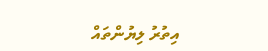އިތުރު ލިޔުންތައް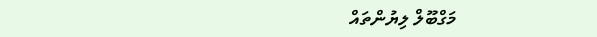މަގްބޫލް ލިޔުންތައް